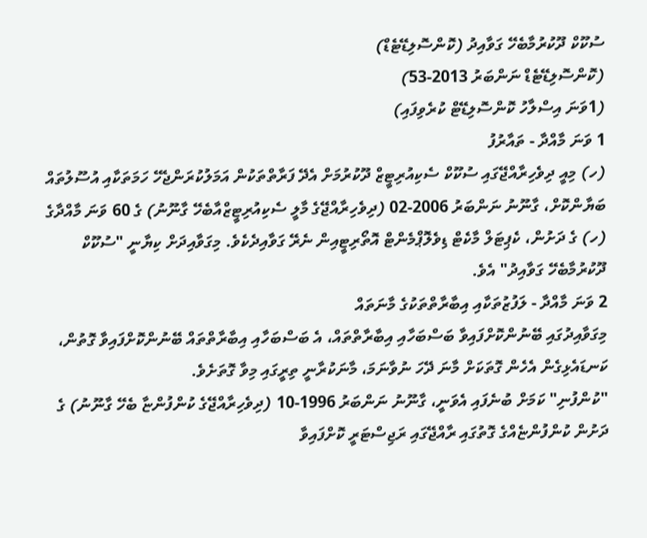ސުކޫކް ދޫކުރުމާބެހޭ ގަވާއިދު (ކޮންސޮލިޑޭޓެޑް)
(ކޮންސޮލިޑޭޓެޑް ނަންބަރު 2013-53)
(1ވަނަ އިސްލާހު ކޮންސޮލިޑޭޓް ކުރެވިފައި)
1 ވަނަ މާއްދާ - ތައާރުފު
(ހ) މިއީ ދިވެހިރާއްޖޭގައި ސުކޫކް ސެކިއުރިޓީޒް ދޫކުރުމަށް އެދޭ ފަރާތްތަކުން އަމަލުކުރަންޖެހޭ ހަމަތަކާއި އުސޫލުތައް ބަޔާންކޮށް، ގާނޫނު ނަންބަރު 2006-02 (ދިވެހިރާއްޖޭގެ މާލީ ސެކިއުރިޓީޒްއާބެހޭ ގާނޫނު) ގެ 60 ވަނަ މާއްދާގެ (ހ) ގެ ދަށުން، ކެޕިޓަލް މާކެޓް ޑިވެލޮޕްމެންޓް އޮތޯރިޓީއިން ނެރޭ ގަވާއިދެކެވެ. މިގަވާއިދަށް ކިޔާނީ "ސުކޫކް ދޫކުރުމާބެހޭ ގަވާއިދު" އެވެ.
2 ވަނަ މާއްދާ - ލަފުޒުތަކާއި އިބާރާތްތަކުގެ މާނަތައް
މިގަވާއިދުގައި ބޭނުންކޮށްފައިވާ ބަސްބަހާއި އިބާރާތްތައް، އެ ބަސްބަހާއި އިބާރާތްތައް ބޭނުންކޮށްފައިވާ ގޮތުން، ކަނޑައެޅިގެން އެހެން ގޮތަކަށް މާނަ ދޭހަ ނުވާނަމަ، މާނަކުރާނީ ތިރީގައި މިވާ ގޮތަށެވެ.
"ކުންފުނި" ކަމަށް ބުނެފައި އެވަނީ، ގާނޫނު ނަންބަރު 1996-10 (ދިވެހިރާއްޖޭގެ ކުންފުންޏާ ބެހޭ ގާނޫނު) ގެ ދަށުން ކުންފުންޏެއްގެ ގޮތުގައި ރާއްޖޭގައި ރަޖިސްޓަރީ ކޮށްފައިވާ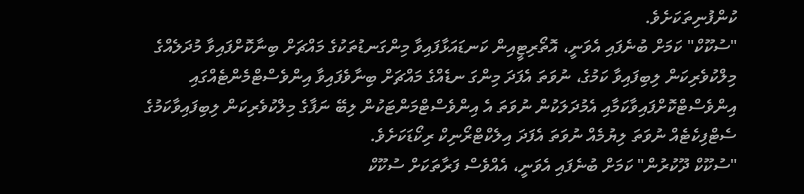ކުންފުނިތަކަށެވެ.
"ސުކޫކް" ކަމަށް ބުނެފައި އެވަނީ، އޮތޯރިޓީއިން ކަނޑައަޅާފައިވާ މިންގަނޑުތަކުގެ މައްޗަށް ބިނާކޮށްފައިވާ މުދަލެއްގެ މިލްކުވެރިކަން ލިބިފައިވާ ކަމުގެ، ނުވަތަ އެފަދަ މިންގަ ނޑެއްގެ މައްޗަށް ބިނާވެފައިވާ އިންވެސްޓްމެންޓެއްގައި އިންވެސްޓްކޮށްފައިވާކަމާއި އެމުދަލަކުން ނުވަތަ އެ އިންވެސްޓްމަންޓަކުން ލިބޭ ނަފާގެ މިލްކުވެރިކަން ލިބިފައިވާކަމުގެ ސެޓްފިކެޓެއް ނުވަތަ ލިޔުމެއް ނުވަތަ އެފަދަ އިލެކްޓްރޯނިކް ރިކޯޑަކަށެވެ.
"ސުކޫކް ދޫކުރުން" ކަމަށް ބުނެފައި އެވަނީ، އެއްވެސް ފަރާތަކަށް ސުކޫކް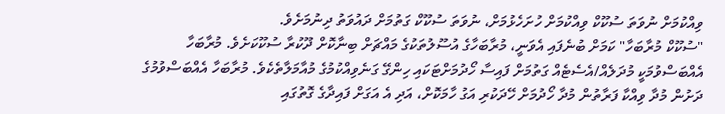ވިއްކުމަށް ނުވަތަ ސުކޫކް ވިއްކުމަށް ހުށަހެޅުމަށް، ނުވަތަ ސުކޫކް ގަތުމަށް ދައުވަތު ދިނުމަށެވެ.
"ސުކޫކް މުރާބަހާ" ކަމަށް ބުނެފައި އެވަނީ، މުރާބަހާގެ އުސޫލުތަކުގެ މައްޗަށް ބިނާކޮށް ދޫކުރާ ސުކޫކަށެވެ. މުރާބަހާ އެއްބަސްވުމަކީ މުދަލެއް/އެސެޓެއް ގަތުމަށް ފައިސާ ހޯދުމަށްޓަކައި ހިންގޭ ގަނެވިއްކުމުގެ މުއާމަލާތެކެވެ. މުރާބަހާ އެއްބަސްވުމުގެ ދަށުން މުދާ ވިއްކާ ފަރާތުން މުދާ ހޯދުމަށް ހޭދަކުރި އަގު ހާމަކޮށް، އަދި އެ އަގަށް ފައިދާގެ ގޮތުގައި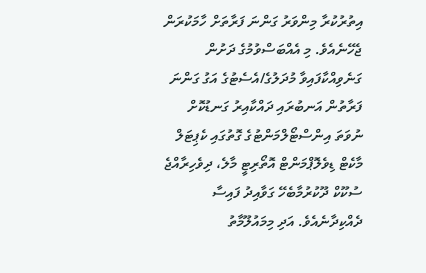އިތުރުކުރާ މިންވަރު ގަންނަ ފަރާތަށް ހާމަކުރަން ޖެހޭނެއެވެ. މި އެއްބަސްވުމުގެ ދަށުން ގަނެވިއްކާފައިވާ މުދަލުގެ/އެސެޓުގެ އަގު ގަންނަ ފަރާތުން އަނބުރައި ދައްކާއިރު ގަނޑުކޮށް ނުވަތަ އިންސްޓޯލްމަންޓުގެ ގޮތުގައި ކެޕިޓަލް މާކެޓް ޑިވެލޮޕްމަންޓް އޮތޯރިޓީ މާލެ، ދިވެހިރާއްޖެ ސުކޫކް ދޫކުރުމާބެހޭ ގަވާއިދު ފައިސާ ދެއްކިދާނެއެވެ. އަދި މިމައުލޫމާތު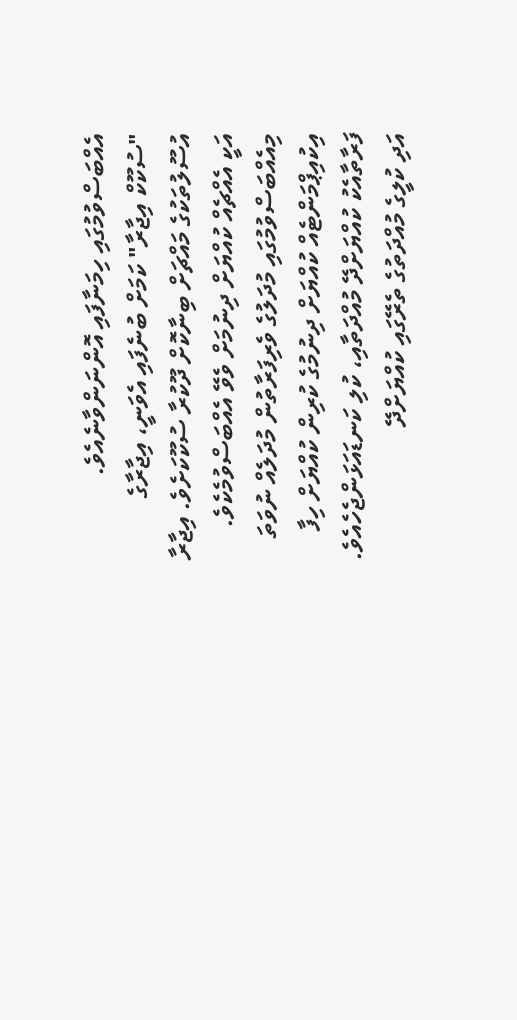އެއްބަސްވުމުގައި ހިމަނާފައި އޮންނަންވާނެއެވެ.
"ސުކޫކް އިޖާރާ" ކަމަށް ބުނެފައި އެވަނީ، އިޖާރާގެ އުސޫލުތަކުގެ މައްޗަށް ބިނާކޮށް ދޫކުރާ ސުކޫކަށެވެ. އިޖާރާ އަކީ އެއްޗެއް ކުއްޔަށް ދިނުމަށް ވެވޭ އެއްބަސްވުމެކެވެ. މިއެއްބަސްވުމުގައި މުދަލުގެ ވެރިފަރާތުން މުދަލެއް ނުވަތަ އިކުއިޕްމަންޓެއް ކުއްޔަށް ދިނުމުގެ ކުރިން ކުއްޔަށް ހިފާ ފަރާތާއެކު ކުއްޔަށްދޭ މުއްދަތާއި، ކުލި ކަނޑައަޅަންޖެހެއެވެ. އަދި ކުލީގެ މުއްދަތުގެ ތެރޭގައި ކުއްޔަށްދޭ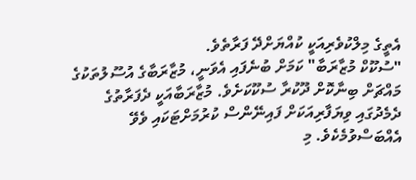އެތީގެ މިލްކުވެރިއަކީ ކުއްޔަށްދޭ ފަރާތެވެ.
"ސުކޫކް މުޒާރަބާ" ކަމަށް ބުނެފައި އެވަނީ، މުޒާރަބާގެ އުސޫލުތަކުގެ މައްޗަށް ބިނާކޮށް ދޫކުރާ ސުކޫކަށެވެ. މުޒާރަބާއަކީ ދެފަރާތުގެ ދެމެދުގައި ވިޔަފާރިއަކަށް ފައިނޭންސް ކުރުމަށްޓަކައި ވެވޭ އެއްބަސްވުމެކެވެ. މި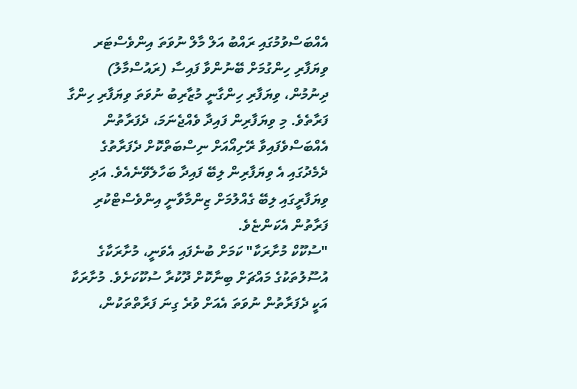އެއްބަސްވުމުގައި ރައްބު އަލް މާލް ނުވަތަ އިންވެސްޓަރ ވިޔަފާރި ހިންގުމަށް ބޭނުންވާ ފައިސާ (ރައުސްމާލު) ދިނުމުން، ވިޔަފާރި ހިންގާނީ މުޒާރިބު ނުވަތަ ވިޔަފާރި ހިންގާ ފަރާތެވެ. މި ވިޔަފާރިން ފައިދާ ވެއްޖެނަމަ، ދެފަރާތުން އެއްބަސްވެފައިވާ ރޭށިއޯއަށް ނިސްބަތްކޮށް ދެފަރާތުގެ ދެމެދުގައި އެ ވިޔަފާރިން ލިބޭ ފައިދާ ބަހާލެވޭނެއެވެ. އަދި ވިޔަފާރީގައި ލިބޭ ގެއްލުމަށް ޒިންމާވާނީ އިންވެސްޓްކުރި ފަރާތުން އެކަންޏެވެ.
"ސުކޫކް މުށާރަކާ" ކަމަށް ބުނެފައި އެވަނީ، މުށާރަކާގެ އުސޫލުތަކުގެ މައްޗަށް ބިނާކޮށް ދޫކުރާ ސުކޫކަށެވެ. މުށާރަކާ އަކީ ދެފަރާތުން ނުވަތަ އެއަށް ވުރެ ގިނަ ފަރާތްތަކުން،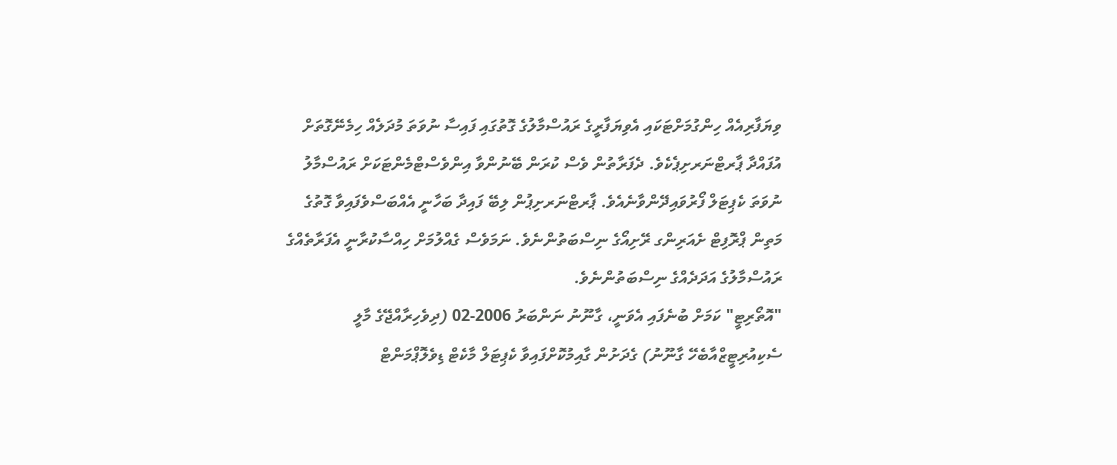ވިޔަފާރިއެއް ހިންގުމަށްޓަކައި އެވިޔަފާރީގެ ރައުސްމާލުގެ ގޮތުގައި ފައިސާ ނުވަތަ މުދަލެއް ހިމެނޭގޮތަށް އުފައްދާ ޕާރޓްނަރށިޕެކެވެ. ދެފަރާތުން ވެސް ކުރަން ބޭނުންވާ އިންވެސްޓްމެންޓަކަށް ރައުސްމާލު ނުވަތަ ކެޕިޓަލް ފޯރުވައިދޭންވާނެއެވެ. ޕާރޓްނަރށިޕުން ލިބޭ ފައިދާ ބަހާނީ އެއްބަސްވެފައިވާ ގޮތުގެ މަތިން ޕްރޮފިޓް ށެއަރިންގ ރޭށިއޯގެ ނިސްބަތުންނެވެ. ނަމަވެސް ގެއްލުމަށް ހިއްސާކުރާނީ އެފަރާތެއްގެ ރައުސްމާލުގެ އަދަދެއްގެ ނިސްބަތުންނެވެ.
"އޮތޯރިޓީ" ކަމަށް ބުނެފައި އެވަނީ، ގާނޫނު ނަންބަރު 2006-02 (ދިވެހިރާއްޖޭގެ މާލީ ސެކިއުރިޓީޒްއާބެހޭ ގާނޫނު) ގެދަށުން ގާއިމުކޮށްފައިވާ ކެޕިޓަލް މާކެޓް ޑިވެލޮޕްމަންޓް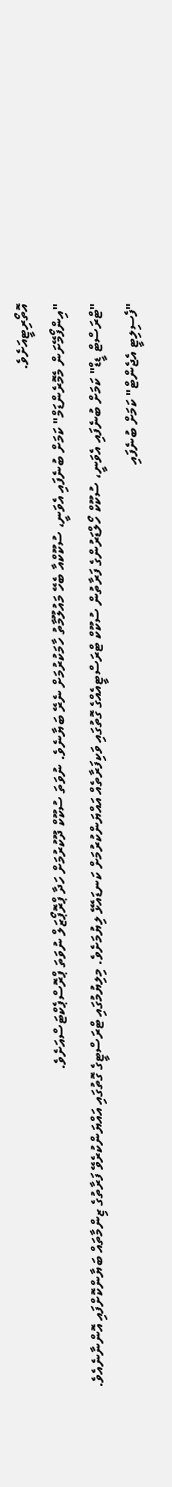އޮތޯރިޓީއަށެވެ.
"އިންފޯމޭށަން މެމޮރެންޑަމް" ކަމަށް ބުނެފައި އެވަނީ، ސުކޫކްއާ ބެހޭ މައުލޫމާތު ހާމަކުރުމަށް ނެރޭ ބަޔާނެވެ. ނުވަތަ ސުކޫކް ދޫކުރުމަށް ހަދާ ޕްރޮޕޯޒަލް ނުވަތަ ޕްރޮސްޕެކްޓަސްއަށެވެ.
"ޓްރަސްޓް ޑީޑް" ކަމަށް ބުނެފައި އެވަނީ، ސުކޫކް ހޯލްޑަރުންގެ ފަރާތުން ސުކޫކް ޓްރަސްޓީއެއްގެ ގޮތުގައި ވަކިފަރާތެއް އައްޔަންކުރުމަށް ކަނޑައެޅޭ ލިޔުމަށެވެ. މިލިޔުމުގައި ޓްރަސްޓީގެ ގޮތުގައި އައްޔަންކުރެވޭ ފަރާތުގެ ޒިންމާތައް ބަޔާންކޮށްފައި އޮންނާނެއެވެ.
"ފެސިލިޓީ އެޖެންޓް" ކަމަށް ބުނެފައި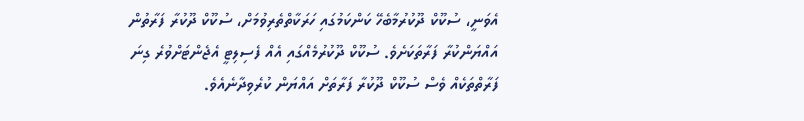އެވަނީ، ސުކޫކް ދޫކުރުމާބެހޭ ކަންކަމުގައި ހަރަކާތްތެރިވުމަށް، ސުކޫކް ދޫކުރާ ފަރާތުން އައްޔަންކުރާ ފަރާތަކަށެވެ. ސުކޫކް ދޫކުރުމެއްގައި އެއް ފެސިލިޓީ އެޖެންޓަށްވުރެ ގިނަ ފަރާތްތަކެއް ވެސް ސުކޫކް ދޫކުރާ ފަރާތަށް އައްޔަން ކުރެވިދާނެއެވެ.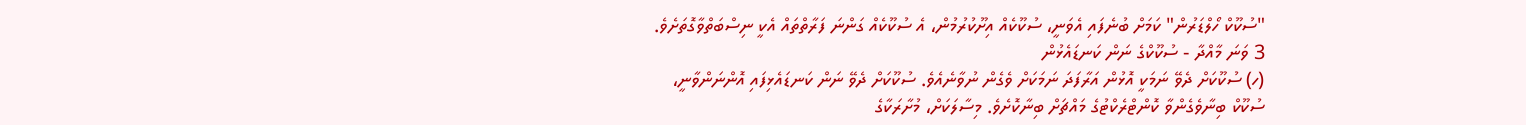"ސުކޫކް ހޯލްޑަރުން" ކަމަށް ބުނެފައި އެވަނީ، ސުކޫކެއް އިށޫކުރުމުން، އެ ސުކޫކެއް ގަންނަ ފަރާތްތައް އެކީ ނިސްބަތްވާގޮތަށެވެ.
3 ވަނަ މާއްދާ - ސުކޫކްގެ ނަން ކަނޑައެޅުން
(ހ) ސުކޫކަށް ދެވޭ ނަމަކީ އޮޅުން އަރާފަދަ ނަމަކަށް ވެގެން ނުވާނެއެވެ. ސުކޫކަށް ދެވޭ ނަން ކަނޑައެޅިފައި އޮންނަންވާނީ، ސުކޫކް ބިނާވެގެންވާ ކޮންޓްރެކްޓުގެ މައްޗަށް ބިނާކޮށެވެ. މިސާލަކަށް، މުށާރަކާގެ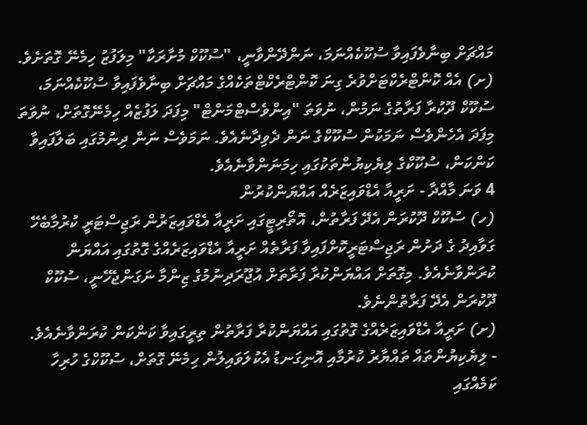މައްޗަށް ބިނާވެފައިވާ ސުކޫކެއްނަމަ، ނަންދޭންވާނީ، "ސުކޫކް މުށާރަކާ" މިލަފުޒު ހިމެނޭ ގޮތަށެވެ.
(ށ) އެއް ކޮންޓްރެކްޓަށްވުރެ ގިނަ ކޮންޓްރެކްޓްތަކެއްގެ މައްޗަށް ބިނާވެފައިވާ ސުކޫކެއްނަމަ، ސުކޫކް ދޫކުރާ ފަރާތުގެ ނަމުން، ނުވަތަ "އިންވެސްޓްމަންޓް" މިފަދަ ލަފުޒެއް ހިމެނޭގޮތަށް، ނުވަތަ މިފަދަ އެހެންވެސް ނަމަކުން ސުކޫކްގެ ނަން ދެވިދާނެއެވެ. ނަމަވެސް ނަން ދިނުމުގައި ބަލާފައިވާ ކަންކަން، ސުކޫކްގެ ލިޔެކިޔުންތަކުގައި ހިމަނަންވާނެއެވެ.
4 ވަނަ މާއްދާ - ށަރީއާ އެޑްވައިޒަރެއް އައްޔަންކުރުން
(ހ) ސުކޫކް ދޫކުރަން އެދޭ ފަރާތުން، އޮތޯރިޓީގައި ށަރީއާ އެޑްވައިޒަރުން ރަޖިސްޓަރީ ކުރުމާބެހޭ ގަވާއިދު ގެ ދަށުން ރަޖިސްޓަރީކޮށްފައިވާ ފަރާތެއް ށަރީއާ އެޑްވައިޒަރެއްގެ ގޮތުގައި އައްޔަން ކުރަންވާނެއެވެ. މިގޮތަށް އައްޔަންކުރާ ފަރާތަށް އުޖޫރަދިނުމުގެ ޒިންމާ ނަގަންޖެހޭނީ، ސުކޫކް ދޫކުރަން އެދޭ ފަރާތުންނެވެ.
(ށ) ށަރީއާ އެޑްވައިޒަރެއްގެ ގޮތުގައި އައްޔަންކުރާ ފަރާތުން ތިރީގައިވާ ކަންކަން ކުރަންވާނެއެވެ.
- ލިޔެކިޔުންތައް ތައްޔާރު ކުރުމާއި އޮނިގަނޑު އެކުލަވައިލުން ހިމެނޭ ގޮތަށް، ސުކޫކްގެ ހުރިހާ ކަމެއްގައި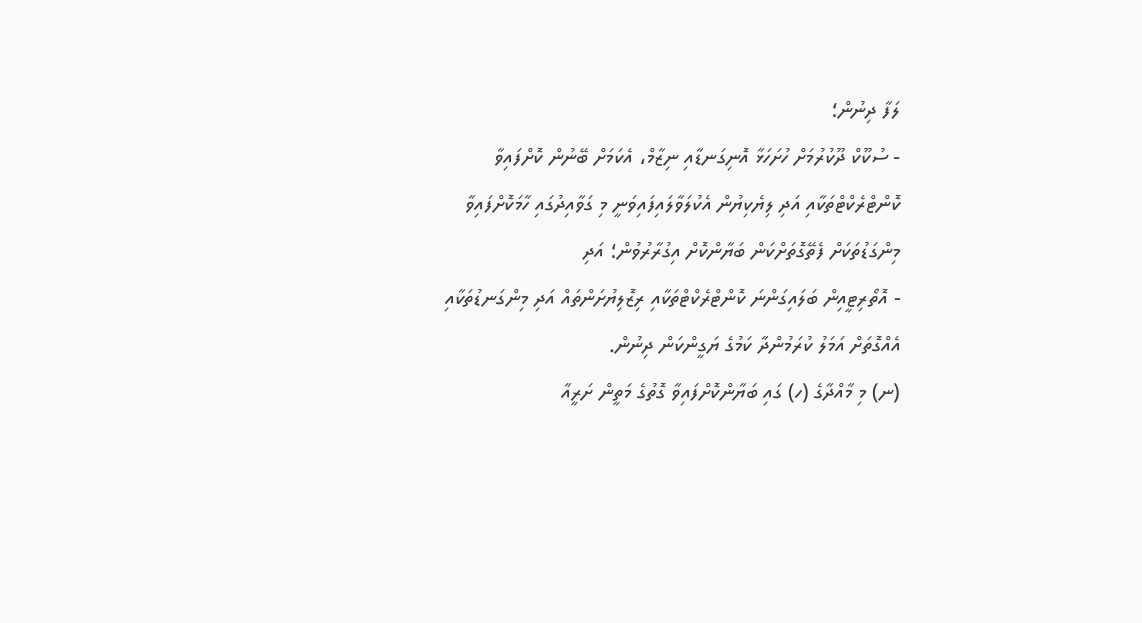ލަފާ ދިނުން؛
- ސުކޫކް ދޫކުރުމަށް ހުށަހަޅާ އޮނިގަނޑާއި ނިޒާމް، އެކަމަށް ބޭނުން ކޮށްފައިވާ ކޮންޓްރެކްޓްތަކާއި އަދި ލިޔެކިޔުން އެކުލަވާލައިފައިވަނީ މި ގަވާއިދުގައި ހާމަކޮށްފައިވާ މިންގަޑުތަކަށް ފެތޭގޮތަށްކަން ބަޔާންކޮށް އިގުރާރުވުން؛ އަދި
- އޮތޯރިޓީއިން ބަލައިގަންނަ ކޮންޓްރެކްޓްތަކާއި ރިޒޮލިޔުށަންތައް އަދި މިންގަނޑުތަކާއި އެއްގޮތަށް އަމަލު ކުރަމުންދާ ކަމުގެ ޔަގީންކަން ދިނުން.
(ނ) މި މާއްދާގެ (ހ) ގައި ބަޔާންކޮށްފައިވާ ގޮތުގެ މަތީން ށަރީއާ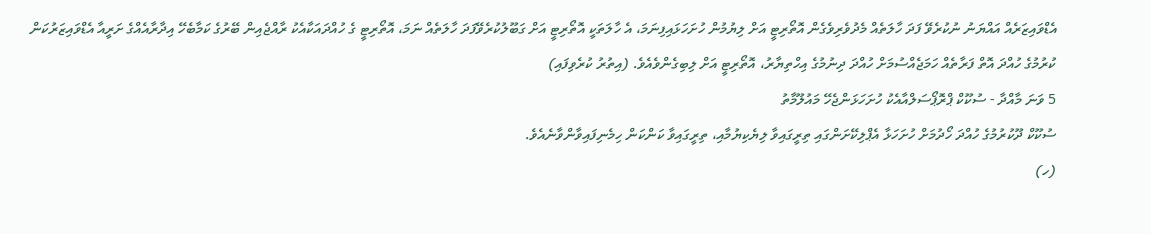އެޑްވައިޒަރެއް އައްޔަނު ނުކުރެވޭ ފަދަ ހާލަތެއް މެދުވެރިވެގެން އޮތޯރިޓީ އަށް ލިޔުމުން ހުށަހަޅައިފިނަމަ، އެ ހާލަތަކީ އޮތޯރިޓީ އަށް ގަބޫލުކުރެވޭފަދަ ހާލަތެއް ނަމަ، އޮތޯރިޓީ ގެ ހުއްދައަކާއެކު ރާއްޖެއިން ބޭރުގެ ކަމާބެހޭ އިދާރާއެއްގެ ށަރީއާ އެޑްވައިޒަރުކަން ކުރުމުގެ ހުއްދަ އޮތް ފަރާތެއް ހަމަޖެއްސުމަށް ހުއްދަ ދިނުމުގެ އިހްތިޔާރު، އޮތޯރިޓީ އަށް ލިބިގެންވެއެވެ. (އިތުރު ކުރެވިފައި)
5 ވަނަ މާއްދާ - ސުކޫކް ޕްރޮޕޯސަލްއާއެކު ހުށަހަޅަންޖެހޭ މައުލޫމާތު
ސުކޫކް ދޫކުރުމުގެ ހުއްދަ ހޯދުމަށް ހުށަހަޅާ އެޕްލިކޭށަންގައި ތިރީގައިވާ ލިޔެކިޔުމާއި، ތިރީގައިވާ ކަންކަން ހިމެނިފައިވާންވާނެއެވެ.
(ހ)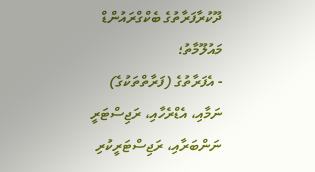ދޫކުރާފަރާތުގެ ބެކްގްރައުންޑް މައުލޫމާތު؛
- އެފަރާތުގެ (ފަރާތްތަކުގެ) ނަމާއި، އެޑްރެހާއި، ރަޖިސްޓަރީ ނަންބަރާއި، ރަޖިސްޓަރީކުރި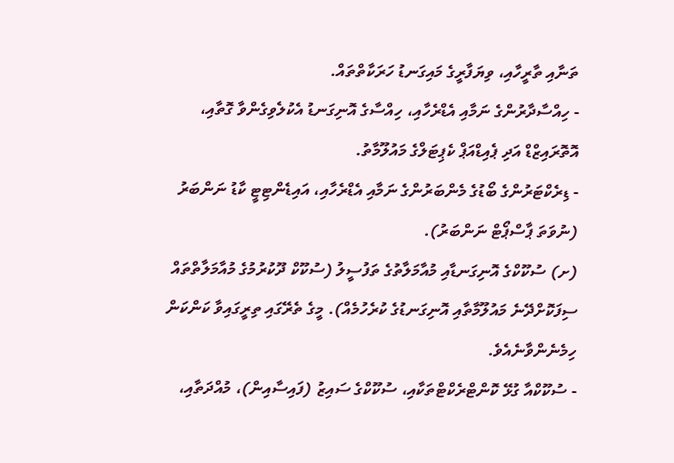ތަނާއި ތާރީހާއި، ވިޔަފާރީގެ މައިގަނޑު ހަރަކާތްތައް.
- ހިއްސާދާރުންގެ ނަމާއި އެޑްރެހާއި، ހިއްސާގެ އޮނިގަނޑު އެކުލެވިގެންވާ ގޮތާއި، އޮތޮރައިޒްޑް އަދި ޕެއިޑްއަޕް ކެޕިޓަލްގެ މައުލޫމާތު.
- ޑިރެކްޓަރުންގެ ބޯޑުގެ މެންބަރުންގެ ނަމާއި އެޑްރެހާއި، އައިޑެންޓިޓީ ކާޑު ނަންބަރު (ނުވަތަ ޕާސްޕޯޓް ނަންބަރު).
(ށ) ސުކޫކްގެ އޮނިގަނޑާއި މުއާމަލާތުގެ ތަފުސީލު (ސުކޫކް ދޫކުރުމުގެ މުއާމަލާތްތައް ސިފަކޮށްދޭނެ މައުލޫމާތާއި އޮނިގަނޑުގެ ކުރެހުމެއް). މީގެ ތެރޭގައި ތިރީގައިވާ ކަންކަން ހިމެނެންވާނެއެވެ.
- ސުކޫކްއާ ގުޅޭ ކޮންޓްރެކްޓްތަކާއި، ސުކޫކްގެ ސައިޒު (ފައިސާއިން)، މުއްދަތާއި،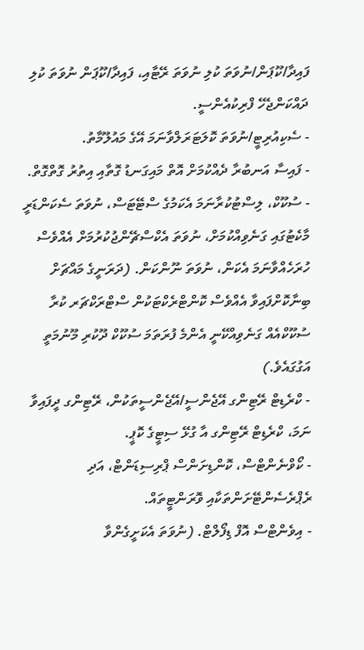ފައިދާ/ކޫޕަން/ނުވަތަ ކުލި ނުވަތަ ރޭޓާއި، ފައިދާ/ކޫޕަން ނުވަތަ ކުލި ދައްކަންޖެހޭ ފްރިކުއެންސީ.
- ސެކިއުރިޓީ/ނުވަތަ ކޮލަޓަރަލްވާނަމަ އޭގެ މައުލޫމާތު.
- ފައިސާ އަނބުރާ ދެއްކުމަށް އޮތް މައިގަނޑު ގޮތާއި އިތުރު ގޮތްގޮތް.
- ސުކޫކް، ލިސްޓުކުރާނަމަ އެކަމުގެ ސްޓޭޓަސް، ނުވަތަ ސެކަންޑަރީ މާކެޓުގައި ގަނެވިއްކުމަށް، ނުވަތަ އެކްސްޗޭންޖުކުރުމަށް އެއްވެސް ހުރަހެއްވާނަމަ އެކަން، ނުވަތަ ނޫންކަން. (ދަރަނީގެ މައްޗަށް ބިނާކޮށްފައިވާ އެއްވެސް ކޮންޓްރެކްޓަކުން ސްޓްރަކްޗަރ ކުރާ ސުކޫކްއެއް ގަނެވިއްކޭނީ އެންމެ ފުރަތަމަ ސުކޫކް ދޫކުރި މޫނުމަތީ އަގުގައެވެ.)
- ކްރެޑިޓް ރޭޓިންގ އޭޖެންސީ/އޭޖެންސީތަކުން، ރޭޓިންގ ދީފައިވާ ނަމަ، ކްރެޑިޓް ރޭޓިންގ އާ ގުޅޭ ސިޓީގެ ކޮޕީ.
- ކޯވްނެންޓްސް، ކޮންޑިށަންސް ޕްރިސިޑަންޓް، އަދި ރެޕްރެސެންޓޭށަންތަކާއި ވޮރަންޓީތައް.
- އިވެންޓްސް އޮފް ޑިފޯލްޓް. (ނުވަތަ އެކަށީގެންވާ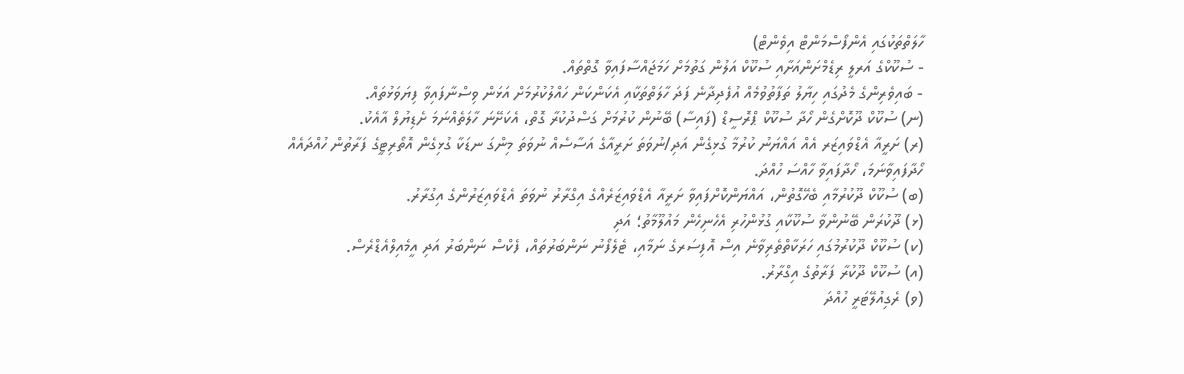ހާލަތްތަކުގައި އެންފޯސްމަންޓް އިވެންޓް)
- ސުކޫކްގެ އަރލީ ރިޑެމްށަންއަށާއި ސުކޫކް އަލުން ގަތުމަށް ހަމަޖައްސާފައިވާ ގޮތްތައް.
- ބައިވެރިންގެ މެދުގައި ހިޔާލު ތަފާތުވުމެއް އުފެދިދާނެ ފަދަ ހާލަތްތަކާއި އެކަންކަން ހައްލުކުރުމަށް އަޅަން ވިސްނާފައިވާ ފިޔަވަޅުތައް.
(ނ) ސުކޫކް ދޫކޮށްގެން ހޯދާ ސުކޫކް ޕްރޮސީޑް (ފައިސާ) ބޭނުން ކުރުމަށް ގަސްދުކުރާ ގޮތް، އެކަށޭނަ ހާލަތެއްނަމަ ށެޑިޔުލް އާއެކު.
(ރ) ށަރީއާ އެޑްވައިޒަރ އެއް އައްޔަނު ކުރުމާ ގުޅިގެން އަދި/ނުވަތަ ށަރީއާގެ އަސާސެއް ނުވަތަ މިންގަ ނޑަކާ ގުޅިގެން އޮތޯރިޓީގެ ފަރާތުން ހުއްދައެއް ހޯދާފައިވާނަމަ، ހޯދާފައިވާ ހާއްސަ ހުއްދަ.
(ބ) ސުކޫކް ދޫކުރުމާއި ބެހޭގޮތުން، އައްޔަންކޮށްފައިވާ ށަރީއާ އެޑްވައިޒަރެއްގެ އިގްރާރު ނުވަތަ އެޑްވައިޒަރުންގެ އިގުރާރު.
(ޅ) ދޫކުރަން ބޭނުންވާ ސުކޫކާއި ގުޅުންހުރި އެހެނިހެން މައުލޫމާތު؛ އަދި
(ކ) ސުކޫކް ދޫކުރުމުގައި ހަރަކާތްތެރިވާނެ އިސް އޮފިސަރގެ ނަމާއި، ޓެލެފޯނު ނަންބަރުތައް، ފެކްސް ނަންބަރު އަދި އީމެއިލްއެޑްރެސް.
(އ) ސުކޫކް ދޫކުރާ ފަރާތުގެ އިގްރާރު.
(ވ) ރެގިއުލޭޓަރީ ހުއްދަ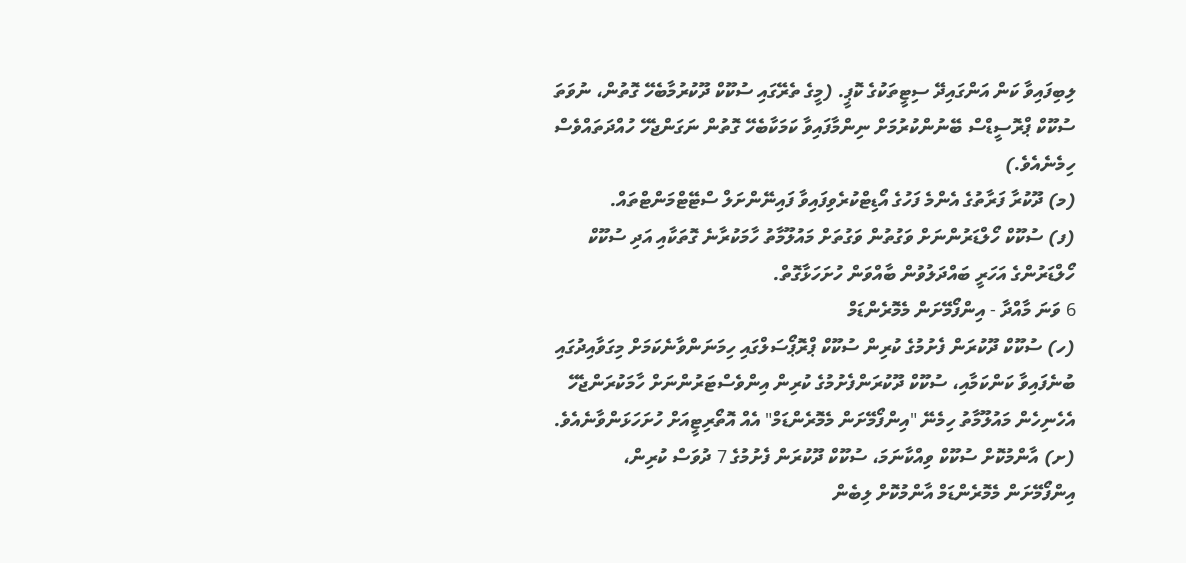ލިބިފައިވާ ކަން އަންގައިދޭ ސިޓީތަކުގެ ކޮޕީ. (މީގެ ތެރޭގައި ސުކޫކް ދޫކުރުމާބެހޭ ގޮތުން، ނުވަތަ ސުކޫކް ޕްރޮސީޑްސް ބޭނުންކުރުމަށް ނިންމާފައިވާ ކަމަކާބެހޭ ގޮތުން ނަގަންޖެހޭ ހުއްދަތައްވެސް ހިމެނެއެވެ.)
(މ) ދޫކުރާ ފަރާތުގެ އެންމެ ފަހުގެ އޯޑިޓްކުރެވިފައިވާ ފައިނޭންށަލް ސްޓޭޓްމަންޓްތައް.
(ފ) ސުކޫކް ހޯލްޑަރުންނަށް ވަގުތުން ވަގުތަށް މައުލޫމާތު ހާމަކުރާނެ ގޮތަކާއި އަދި ސުކޫކް ހޯލްޑަރުންގެ އަހަރީ ބައްދަލުވުން ބާއްވަން ހުށަހަޅާގޮތް.
6 ވަނަ މާއްދާ - އިންފޯމޭށަން މެމޮރެންޑަމް
(ހ) ސުކޫކް ދޫކުރަން ފެށުމުގެ ކުރިން ސުކޫކް ޕްރޮޕޯސަލްގައި ހިމަނަންވާނެކަމަށް މިގަވާއިދުގައި ބުނެފައިވާ ކަންކަމާއި، ސުކޫކް ދޫކުރަންފެށުމުގެ ކުރިން އިންވެސްޓަރުންނަށް ހާމަކުރަންޖެހޭ އެހެނިހެން މައުލޫމާތު ހިމެނޭ "އިންފޯމޭށަން މެމޮރެންޑަމް" އެއް އޮތޯރިޓީއަށް ހުށަހަޅަންވާނެއެވެ.
(ށ) އާންމުކޮށް ސުކޫކް ވިއްކާނަމަ، ސުކޫކް ދޫކުރަން ފެށުމުގެ 7 ދުވަސް ކުރިން، އިންފޯމޭށަން މެމޮރެންޑަމް އާންމުކޮށް ލިބެން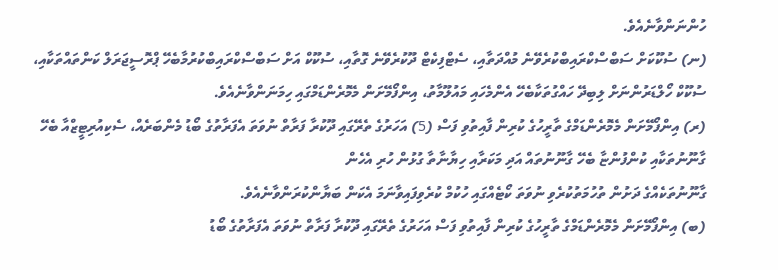ހުންނަންވާނެއެވެ.
(ނ) ސުކޫކަށް ސަބްސްކްރައިބްކުރެވޭނެ މުއްދަތާއި، ސެޓްފިކެޓް ދޫކުރެވޭނެ ގޮތާއި، ސުކޫކް އަށް ސަބްސްކްރައިބްކުރުމާބެހޭ ޕްރޮސީޖަރަލް ކަންތައްތަކާއި، ސުކޫކް ހޯލްޑަރުންނަށް ލިބިދޭ ހައްގުތަކާބެހޭ އެންމެހައި މައުލޫމާތު، އިންފޯމޭށަން މެމޮރެންޑަމްގައި ހިމަނަންވާނެއެވެ.
(ރ) އިންފޯމޭށަން މެމޮރެންޑަމްގެ ތާރީހުގެ ކުރިން ފާއިތުވި ފަސް (5) އަހަރުގެ ތެރޭގައި ދޫކުރާ ފަރާތް ނުވަތަ އެފަރާތުގެ ބޯޑު މެންބަރެއް، ސެކިއުރިޓީޒްއާ ބެހޭ ގާނޫނުތަކާއި ކުންފުންޏާ ބެހޭ ގާނޫނުތައް އަދި މަކަރާއި ހިޔާނާތާ ގުޅުން ހުރި އެހެން
ގާނޫނުތަކެއްގެ ދަށުން ތުހުމަތުކުރެވި ނުވަތަ ކޯޓެއްގައި ހުކުމް ކުރެވިފައިވާނަމަ އެކަން ބަޔާންކުރަންވާނެއެވެ.
(ބ) އިންފޯމޭށަން މެމޮރެންޑަމްގެ ތާރީހުގެ ކުރިން ފާއިތުވި ފަސް އަހަރުގެ ތެރޭގައި ދޫކުރާ ފަރާތް ނުވަތަ އެފަރާތުގެ ބޯޑު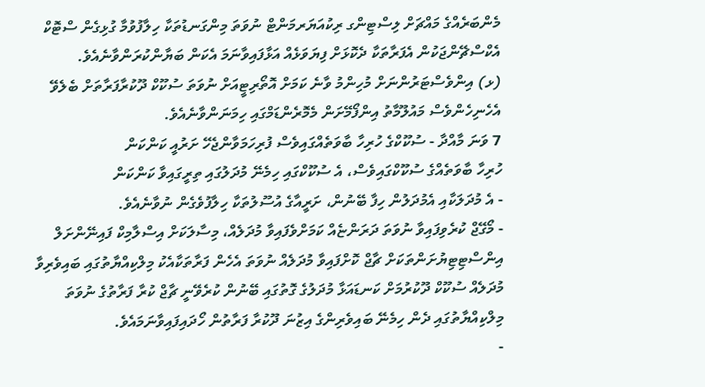މެންބަރެއްގެ މައްޗަށް ލިސްޓިންގ ރިކުއަޔަރމަންޓް ނުވަތަ މިންގަނޑުތަކާ ހިލާފުވުމާ ގުޅިގެން ސްޓޮކް އެކްސްޗޭންޖަކުން އެފަރާތަކާ ދެކޮޅަށް ފިޔަވަޅެއް އަޅާފައިވާނަމަ އެކަން ބަޔާންކުރަންވާނެއެވެ.
(ޅ) އިންވެސްޓަރުންނަށް މުހިންމު ވާނެ ކަމަށް އޮތޯރިޓީއަށް ނުވަތަ ސުކޫކް ދޫކުރާފަރާތަށް ބެލެވޭ އެހެނިހެންވެސް މައުލޫމާތު އިންފޯމޭށަން މެމޮރެންޑަމްގައި ހިމަނަންވާނެއެވެ.
7 ވަނަ މާއްދާ - ސުކޫކްގެ ހުރިހާ ބާވަތެއްގައިވެސް ފުރިހަމަވާންޖެހޭ ށަރުއީ ކަންކަން
ހުރިހާ ބާވަތެއްގެ ސުކޫކްގައިވެސް، އެ ސުކޫކްގައި ހިމެނޭ މުދަލުގައި ތިރީގައިވާ ކަންކަން
- އެ މުދަލަކާއި އެމުދަލުން ހިފާ ބޭނުން، ށަރީއާގެ އުސޫލުތަކާ ހިލާފުވެގެން ނުވާނެއެވެ.
- މޯގޭޖް ކުރެވިފައިވާ ނުވަތަ ދަރަންޏެއް ކަމަށްވެފައިވާ މުދަލެއް، މިސާލަކަށް އިސްލާމިކް ފައިނޭންށަލް އިންސްޓިޓިޔުށަންތަކަށް ޗާޖް ކޮށްފައިވާ މުދަލެއް ނުވަތަ އެހެން ފަރާތަކާއެކު މިލްކިއްޔާތުގައި ބައިވެރިވާ މުދަލެއް ސުކޫކް ދޫކުރުމަށް ކަނޑައަޅާ މުދަލުގެ ގޮތުގައި ބޭނުން ކުރެވޭނީ ޗާޖް ކުރާ ފަރާތުގެ ނުވަތަ މިލްކިއްޔާތުގައި ދެން ހިމެނޭ ބައިވެރިންގެ އިޒުނަ ދޫކުރާ ފަރާތުން ހޯދައިފައިވާނަމައެވެ.
-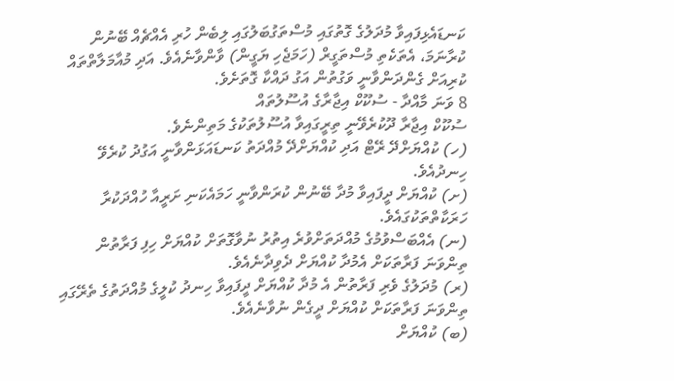ކަނޑައެޅިފައިވާ މުދަލުގެ ގޮތުގައި މުސްތަގުބަލުގައި ލިބެން ހުރި އެއްޗެއް ބޭނުން ކުރާނަމަ، އެތަކެތި މުސްތަގީރް (ހަމަޖެހި ޔަގީން) ވާންވާނެއެވެ. އަދި މުއާމަލާތްތައް ކުރިއަށް ގެންދަންވާނީ ވަގުތުން އަގު ދައްކާ ގޮތަށެވެ.
8 ވަނަ މާއްދާ - ސުކޫކް އިޖާރާގެ އުސޫލުތައް
ސުކޫކް އިޖާރާ ދޫކުރެވޭނީ ތިރީގައިވާ އުސޫލުތަކުގެ މަތިންނެވެ.
(ހ) ކުއްޔަށްދޭ ރޭޓް އަދި ކުއްޔަށްދޭ މުއްދަތު ކަނޑައަޅަންވާނީ އަގުދު ކުރެވޭ ހިނދުއެވެ.
(ށ) ކުއްޔަށް ދީފައިވާ މުދާ ބޭނުން ކުރަންވާނީ ހަމައެކަނި ށަރީއާ ހުއްދަކުރާ ހަރަކާތްތަކުގައެވެ.
(ނ) އެއްބަސްވުމުގެ މުއްދަތަށްވުރެ އިތުރު ނުވާގޮތަށް ކުއްޔަށް ހިފި ފަރާތުން ތިންވަނަ ފަރާތަކަށް އެމުދާ ކުއްޔަށް ދެވިދާނެއެވެ.
(ރ) މުދަލުގެ ވެރި ފަރާތުން އެ މުދާ ކުއްޔަށް ދީފައިވާ ހިނދު ކުލީގެ މުއްދަތުގެ ތެރޭގައި ތިންވަނަ ފަރާތަކަށް ކުއްޔަށް ދީގެން ނުވާނެއެވެ.
(ބ) ކުއްޔަށް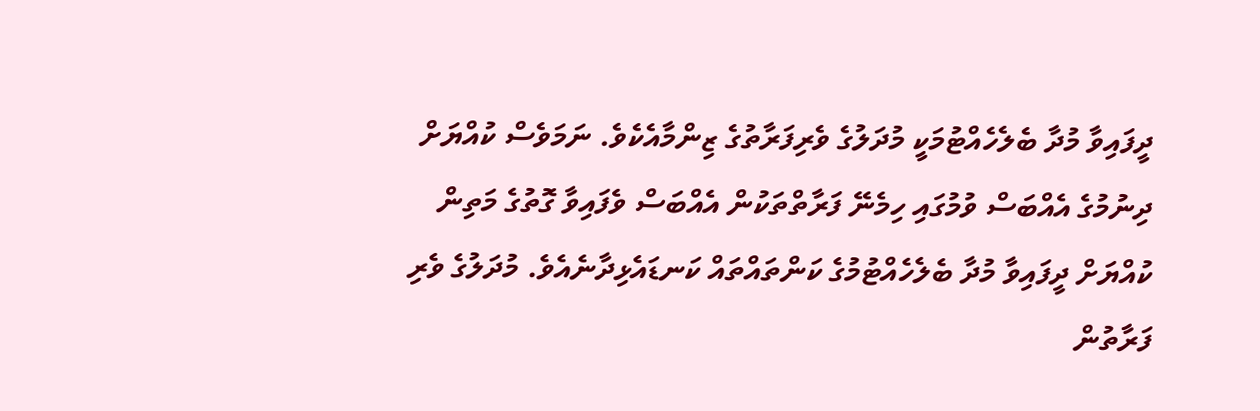ދީފައިވާ މުދާ ބެލެހެއްޓުމަކީ މުދަލުގެ ވެރިފަރާތުގެ ޒިންމާއެކެވެ. ނަމަވެސް ކުއްޔަށް ދިނުމުގެ އެއްބަސް ވުމުގައި ހިމެނޭ ފަރާތްތަކުން އެއްބަސް ވެފައިވާ ގޮތުގެ މަތިން ކުއްޔަށް ދީފައިވާ މުދާ ބެލެހެއްޓުމުގެ ކަންތައްތައް ކަނޑައެޅިދާނެއެވެ. މުދަލުގެ ވެރި ފަރާތުން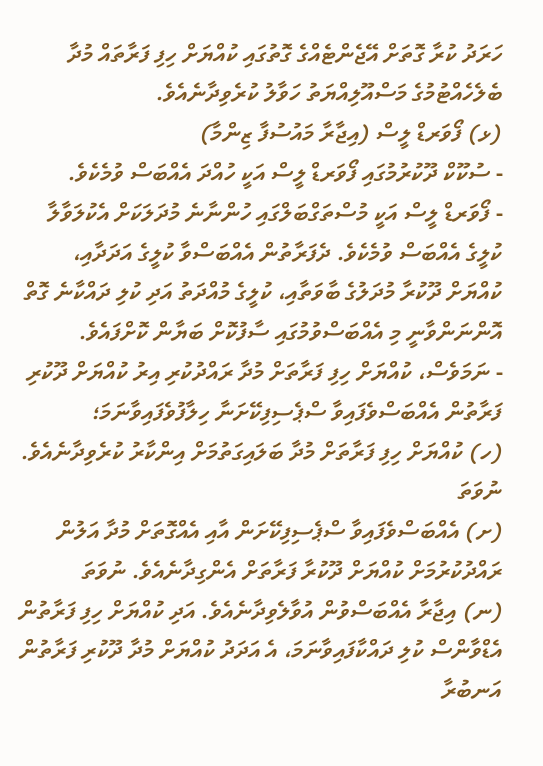ހަރަދު ކުރާ ގޮތަށް އޭޖެންޓެއްގެ ގޮތުގައި ކުއްޔަށް ހިފި ފަރާތައް މުދާ ބެލެހެއްޓުމުގެ މަސްއޫލިއްޔަތު ހަވާލު ކުރެވިދާނެއެވެ.
(ޅ) ފޯވަރޑް ލީސް (އިޖާރާ މައުސުފާ ޒިންމާ)
- ސުކޫކް ދޫކުރުމުގައި ފޯވަރޑް ލީސް އަކީ ހުއްދަ އެއްބަސް ވުމެކެވެ.
- ފޯވަރޑް ލީސް އަކީ މުސްތަގްބަލްގައި ހުންނާނެ މުދަލަކަށް އެކުލަވާލާ ކުލީގެ އެއްބަސް ވުމެކެވެ. ދެފަރާތުން އެއްބަސްވާ ކުލީގެ އަދަދާއި، ކުއްޔަށް ދޫކުރާ މުދަލުގެ ބާވަތާއި، ކުލީގެ މުއްދަތު އަދި ކުލި ދައްކާނެ ގޮތް އޮންނަންވާނީ މި އެއްބަސްވުމުގައި ސާފުކޮށް ބަޔާން ކޮށްފައެވެ.
- ނަމަވެސް، ކުއްޔަށް ހިފި ފަރާތަށް މުދާ ރައްދުކުރި އިރު ކުއްޔަށް ދޫކުރި ފަރާތުން އެއްބަސްވެފައިވާ ސްޕެސިފިކޭށަނާ ހިލާފުވެފައިވާނަމަ؛
(ހ) ކުއްޔަށް ހިފި ފަރާތަށް މުދާ ބަލައިގަތުމަށް އިންކާރު ކުރެވިދާނެއެވެ. ނުވަތަ
(ށ) އެއްބަސްވެފައިވާ ސްޕެސިފިކޭށަން އާއި އެއްގޮތަށް މުދާ އަލުން ރައްދުކުރުމަށް ކުއްޔަށް ދޫކުރާ ފަރާތަށް އެންގިދާނެއެވެ. ނުވަތަ
(ނ) އިޖާރާ އެއްބަސްވުން އުވާލެވިދާނެއެވެ. އަދި ކުއްޔަށް ހިފި ފަރާތުން އެޑްވާންސް ކުލި ދައްކާފައިވާނަމަ، އެ އަދަދު ކުއްޔަށް މުދާ ދޫކުރި ފަރާތުން އަނބުރާ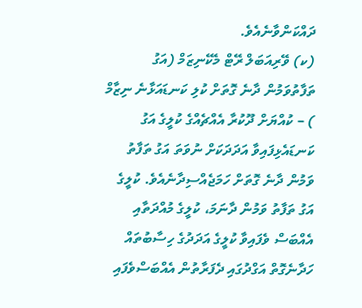ދައްކަންވާނެއެވެ.
(ކ) ވޭރިއަބަލް ރޭޓް މެކޭނިޒަމް (އަގު ތަފާތުވަމުން ދާނެ ގޮތަށް ކުލި ކަނޑައަޅާނެ ނިޒާމް ) – ކުއްޔަށް ދޫކުރާ އެއްޗެއްގެ ކުލީގެ އަގު ކަނޑައެޅިފައިވާ އަދަދަކަށް ނުވަތަ އަގު ތަފާތު ވަމުން ދާނެ ގޮތަށް ހަމަޖެއްސިދާނެއެވެ. ކުލީގެ އަގު ތަފާތު ވަމުން ދާނަމަ، ކުލީގެ މުއްދަތާއި އެއްބަސް ވެފައިވާ ކުލީގެ އަދަދުގެ ހިސާބުތައް ހަދާނެގޮތް އަގްދުގައި ދެފަރާތުން އެއްބަސްވެފައި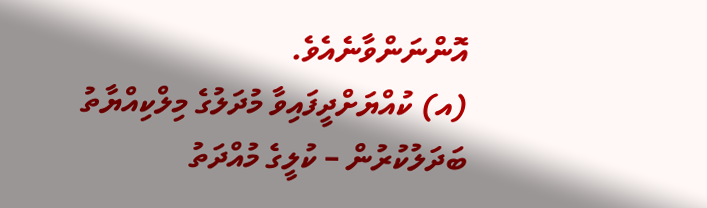އޮންނަންވާނެއެވެ.
(އ) ކުއްޔަށްދީފައިވާ މުދަލުގެ މިލްކިއްޔާތު ބަދަލުކުރުން – ކުލީގެ މުއްދަތު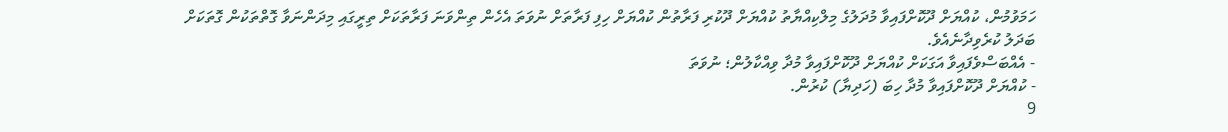ހަމަވުމުން، ކުއްޔަށް ދޫކޮށްފައިވާ މުދަލުގެ މިލްކިއްޔާތު ކުއްޔަށް ދޫކުރި ފަރާތުން ކުއްޔަށް ހިފި ފަރާތަށް ނުވަތަ އެހެން ތިންވަނަ ފަރާތަކަށް ތިރީގައި މިދަންނަވާ ގޮތްތަކުން ގޮތަކަށް ބަދަލު ކުރެވިދާނެއެވެ.
- އެއްބަސްވެފައިވާ އަގަކަށް ކުއްޔަށް ދޫކޮށްފައިވާ މުދާ ވިއްކާލުން؛ ނުވަތަ
- ކުއްޔަށް ދޫކޮށްފައިވާ މުދާ ހިބަ (ހަދިޔާ) ކުރުން.
9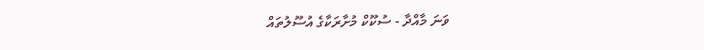ވަނަ މާއްދާ - ސުކޫކް މުށާރަކާގެ އުސޫލުތައް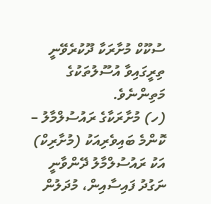ސުކޫކް މުށާރަކާ ދޫކުރެވޭނީ ތިރީގައިވާ އުސޫލުތަކުގެ މަތިންނެވެ.
(ހ) މުށާރަކާގެ ރައުސުލްމާލު – ކޮންމެ ބައިވެރިއަކު (މުށާރިކް) އަކު ރައުސުލްމާލު ދޭންވާނީ ނަގުދު ފައިސާއިން، މުދަލުން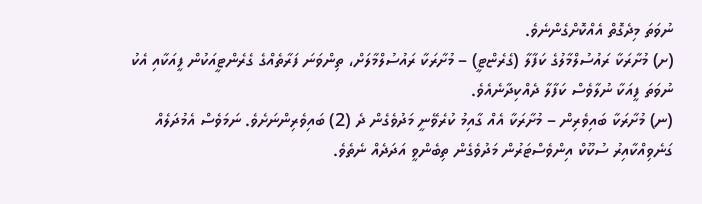ނުވަތަ މިދެގޮތް އެއްކޮށްގެންނެވެ.
(ށ) މުށާރަކާ ރައުސުލްމާލުގެ ކަފާލާ (ގެރެޏްޓީ) – މުށާރަކާ ރައުސުލްމާލަށް، ތިންވަނަ ފަރާތެއްގެ ގެރެންޓީއަކުން ފީއަކާއި އެކު ނުވަތަ ފީއަކާ ނުލާވެސް ކަފާލާ ދެއްކިދާނެއެވެ.
(ނ) މުށާރަކާ ބައިވެރިން – މުށާރަކާ އެއް ގާއިމު ކުރެވޭނީ މަދުވެގެން ދެ (2) ބައިވެރިންނަށެވެ. ނަމަވެސް އެމުދަލެއް ގަނެވިއްކާއިރު ސުކޫކް އިންވެސްޓަރުން މަދުވެގެން ތިބެންވީ އަދަދެއް ނެތެވެ.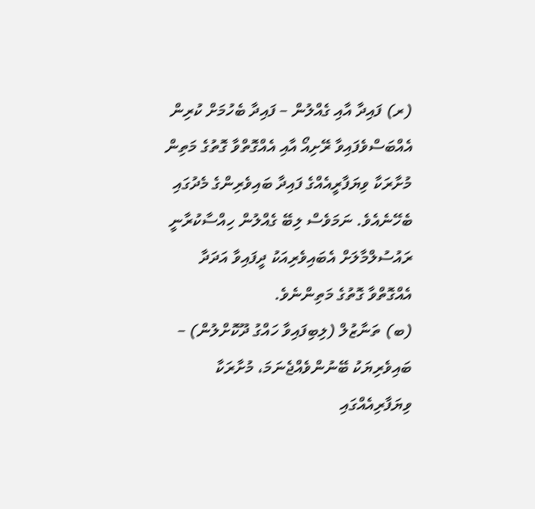(ރ) ފައިދާ އާއި ގެއްލުން – ފައިދާ ބެހުމަށް ކުރިން އެއްބަސްވެފައިވާ ރޭށިއޯ އާއި އެއްގޮތްވާ ގޮތުގެ މަތިން މުށާރަކާ ވިޔަފާރީއެއްގެ ފައިދާ ބައިވެރިންގެ މެދުގައި ބެހޭނެއެވެ. ނަމަވެސް ލިބޭ ގެއްލުން ހިއްސާކުރާނީ ރައުސުލްމާލަށް އެބައިވެރިއަކު ދީފައިވާ އަދަދާ އެއްގޮތްވާ ގޮތުގެ މަތިންނެވެ.
(ބ) ތަނާޒުލް (ލިބިފައިވާ ހައްގު ދޫކޮށްލުން) – ބައިވެރިޔަކު ބޭނުންވެއްޖެނަމަ، މުށާރަކާ ވިޔަފާރިއެއްގައި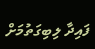ފައިދާ ލިބިގަތުމަށް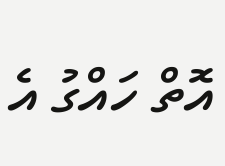އޮތް ހައްގު އެ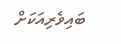ބައިވެރިއަކަށް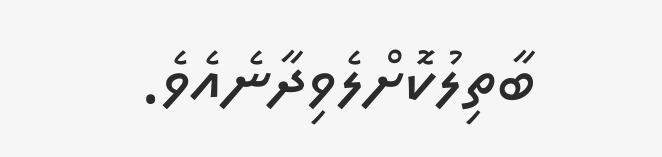ބާތިލުކޮށްލެވިދާނެއެވެ.